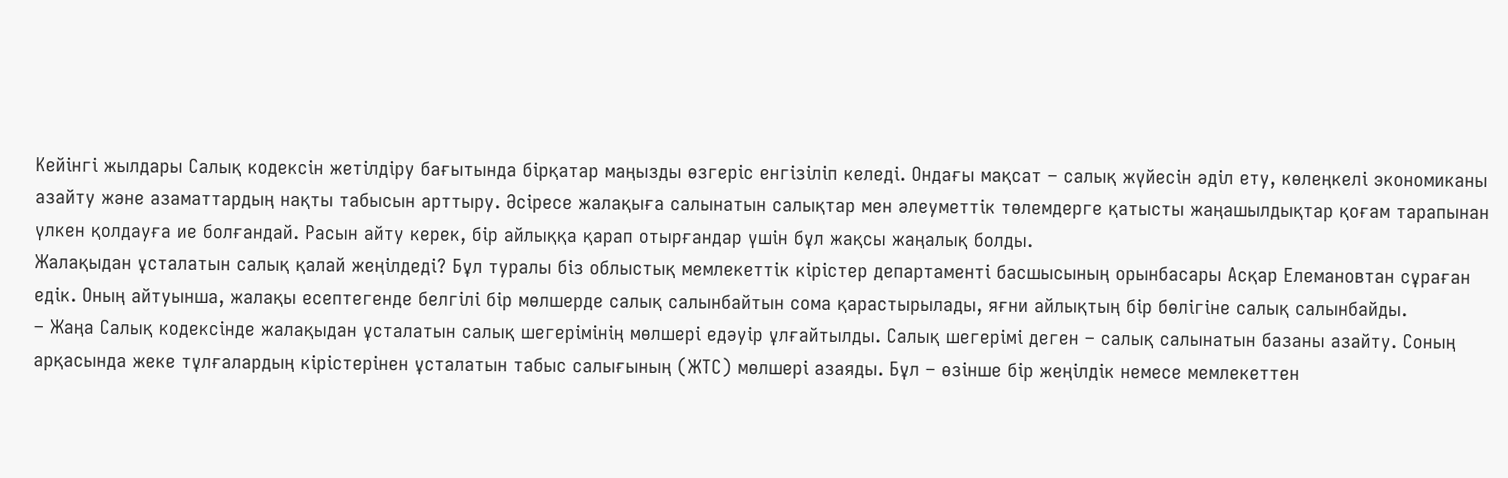Кейінгі жылдары Салық кодексін жетілдіру бағытында бірқатар маңызды өзгеріс енгізіліп келеді. Ондағы мақсат – салық жүйесін әділ ету, көлеңкелі экономиканы азайту және азаматтардың нақты табысын арттыру. Әсіресе жалақыға салынатын салықтар мен әлеуметтік төлемдерге қатысты жаңашылдықтар қоғам тарапынан үлкен қолдауға ие болғандай. Расын айту керек, бір айлыққа қарап отырғандар үшін бұл жақсы жаңалық болды.
Жалақыдан ұсталатын салық қалай жеңілдеді? Бұл туралы біз облыстық мемлекеттік кірістер департаменті басшысының орынбасары Асқар Елемановтан сұраған едік. Оның айтуынша, жалақы есептегенде белгілі бір мөлшерде салық салынбайтын сома қарастырылады, яғни айлықтың бір бөлігіне салық салынбайды.
– Жаңа Салық кодексінде жалақыдан ұсталатын салық шегерімінің мөлшері едәуір ұлғайтылды. Салық шегерімі деген – салық салынатын базаны азайту. Соның арқасында жеке тұлғалардың кірістерінен ұсталатын табыс салығының (ЖТС) мөлшері азаяды. Бұл – өзінше бір жеңілдік немесе мемлекеттен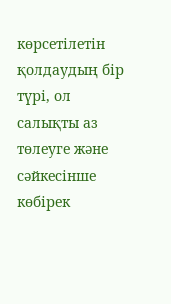көрсетілетін қолдаудың бір түрі, ол салықты аз төлеуге және сәйкесінше көбірек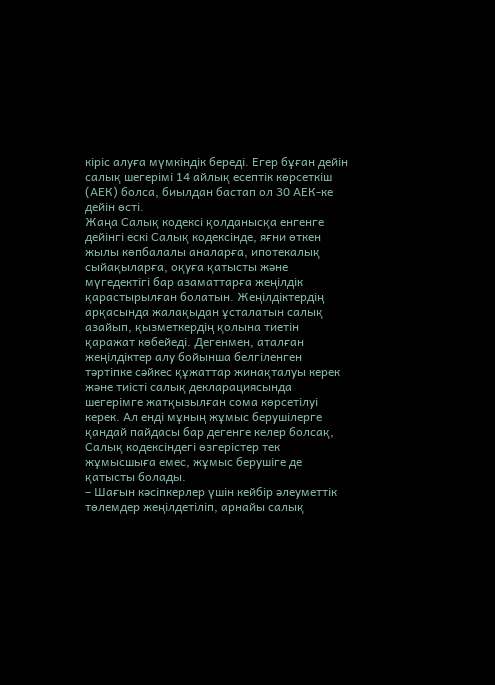кіріс алуға мүмкіндік береді. Егер бұған дейін салық шегерімі 14 айлық есептік көрсеткіш (АЕК) болса, биылдан бастап ол 30 АЕК-ке дейін өсті.
Жаңа Салық кодексі қолданысқа енгенге дейінгі ескі Салық кодексінде, яғни өткен жылы көпбалалы аналарға, ипотекалық сыйақыларға, оқуға қатысты және мүгедектігі бар азаматтарға жеңілдік қарастырылған болатын. Жеңілдіктердің арқасында жалақыдан ұсталатын салық азайып, қызметкердің қолына тиетін қаражат көбейеді. Дегенмен, аталған жеңілдіктер алу бойынша белгіленген тәртіпке сәйкес құжаттар жинақталуы керек және тиісті салық декларациясында шегерімге жатқызылған сома көрсетілуі керек. Ал енді мұның жұмыс берушілерге қандай пайдасы бар дегенге келер болсақ, Салық кодексіндегі өзгерістер тек жұмысшыға емес, жұмыс берушіге де қатысты болады.
– Шағын кәсіпкерлер үшін кейбір әлеуметтік төлемдер жеңілдетіліп, арнайы салық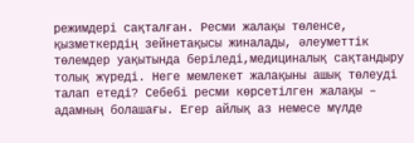режимдері сақталған. Ресми жалақы төленсе, қызметкердің зейнетақысы жиналады, әлеуметтік төлемдер уақытында беріледі,медициналық сақтандыру толық жүреді. Неге мемлекет жалақыны ашық төлеуді талап етеді? Себебі ресми көрсетілген жалақы – адамның болашағы. Егер айлық аз немесе мүлде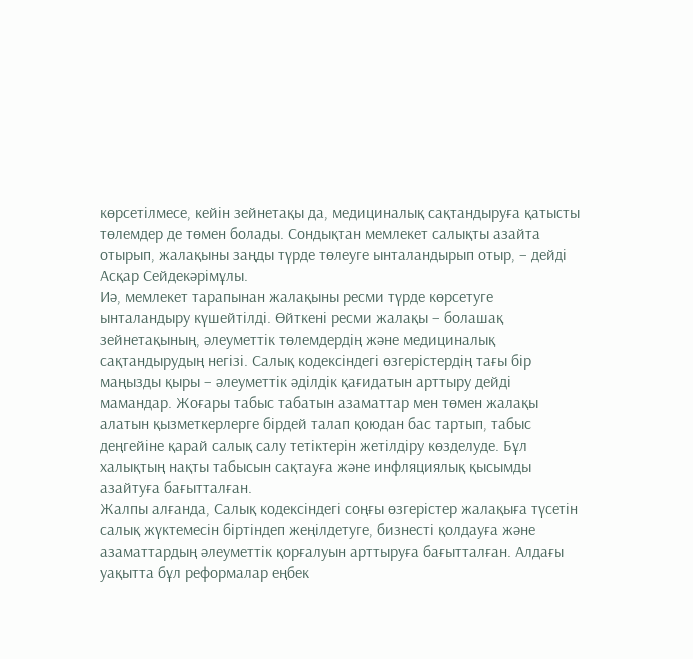көрсетілмесе, кейін зейнетақы да, медициналық сақтандыруға қатысты төлемдер де төмен болады. Сондықтан мемлекет салықты азайта отырып, жалақыны заңды түрде төлеуге ынталандырып отыр, – дейді Асқар Сейдекәрімұлы.
Иә, мемлекет тарапынан жалақыны ресми түрде көрсетуге ынталандыру күшейтілді. Өйткені ресми жалақы – болашақ зейнетақының, әлеуметтік төлемдердің және медициналық сақтандырудың негізі. Салық кодексіндегі өзгерістердің тағы бір маңызды қыры – әлеуметтік әділдік қағидатын арттыру дейді мамандар. Жоғары табыс табатын азаматтар мен төмен жалақы алатын қызметкерлерге бірдей талап қоюдан бас тартып, табыс деңгейіне қарай салық салу тетіктерін жетілдіру көзделуде. Бұл халықтың нақты табысын сақтауға және инфляциялық қысымды азайтуға бағытталған.
Жалпы алғанда, Салық кодексіндегі соңғы өзгерістер жалақыға түсетін салық жүктемесін біртіндеп жеңілдетуге, бизнесті қолдауға және азаматтардың әлеуметтік қорғалуын арттыруға бағытталған. Алдағы уақытта бұл реформалар еңбек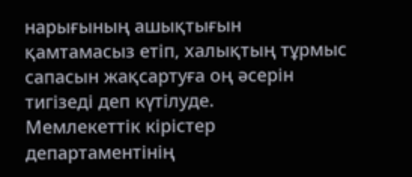нарығының ашықтығын қамтамасыз етіп, халықтың тұрмыс сапасын жақсартуға оң әсерін тигізеді деп күтілуде.
Мемлекеттік кірістер департаментінің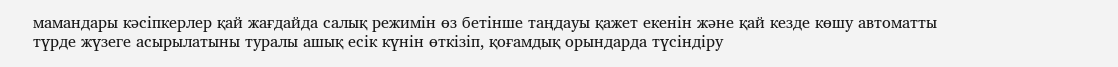мамандары кәсіпкерлер қай жағдайда салық режимін өз бетінше таңдауы қажет екенін және қай кезде көшу автоматты түрде жүзеге асырылатыны туралы ашық есік күнін өткізіп, қоғамдық орындарда түсіндіру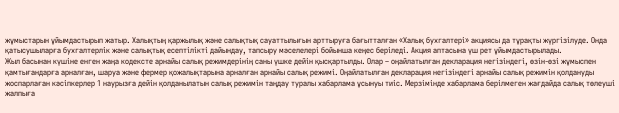жұмыстарын ұйымдастырып жатыр. Халықтың қаржылық және салықтық сауаттылығын арттыруға бағытталған «Халық бухгалтері» акциясы да тұрақты жүргізілуде. Онда қатысушыларға бухгалтерлік және салықтық есептілікті дайындау, тапсыру мәселелері бойынша кеңес беріледі. Акция аптасына үш рет ұйымдастырылады.
Жыл басынан күшіне енген жаңа кодексте арнайы салық режимдерінің саны үшке дейін қысқартылды. Олар – оңайлатылған декларация негізіндегі, өзін-өзі жұмыспен қамтығандарға арналған, шаруа және фермер қожалықтарына арналған арнайы салық режимі. Оңайлатылған декларация негізіндегі арнайы салық режимін қолдануды жоспарлаған кәсіпкерлер 1 наурызға дейін қолданылатын салық режимін таңдау туралы хабарлама ұсынуы тиіс. Мерзімінде хабарлама берілмеген жағдайда салық төлеуші жалпыға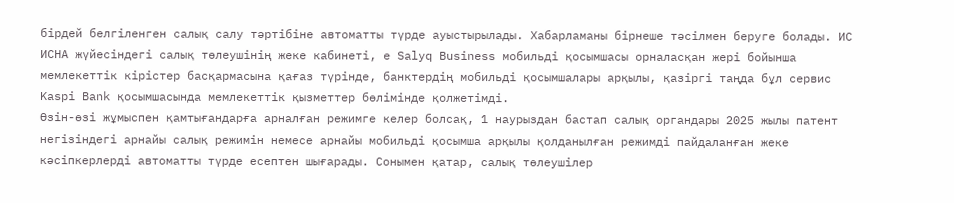бірдей белгіленген салық салу тәртібіне автоматты түрде ауыстырылады. Хабарламаны бірнеше тәсілмен беруге болады. ИС ИСНА жүйесіндегі салық төлеушінің жеке кабинеті, e Salyq Business мобильді қосымшасы орналасқан жері бойынша мемлекеттік кірістер басқармасына қағаз түрінде, банктердің мобильді қосымшалары арқылы, қазіргі таңда бұл сервис Kaspi Bank қосымшасында мемлекеттік қызметтер бөлімінде қолжетімді.
Өзін-өзі жұмыспен қамтығандарға арналған режимге келер болсақ, 1 наурыздан бастап салық органдары 2025 жылы патент негізіндегі арнайы салық режимін немесе арнайы мобильді қосымша арқылы қолданылған режимді пайдаланған жеке кәсіпкерлерді автоматты түрде есептен шығарады. Сонымен қатар, салық төлеушілер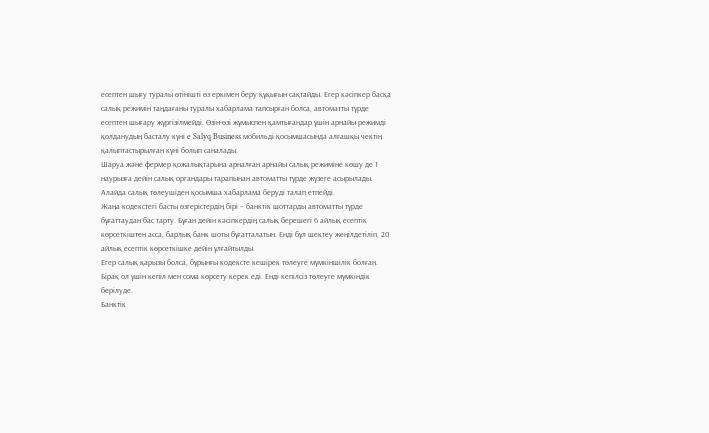есептен шығу туралы өтінішті өз еркімен беру құқығын сақтайды. Егер кәсіпкер басқа салық режимін таңдағаны туралы хабарлама тапсырған болса, автоматты түрде есептен шығару жүргізілмейді. Өзін-өзі жұмыспен қамтығандар үшін арнайы режимді қолданудың басталу күні e Salyq Business мобильді қосымшасында алғашқы чектің қалыптастырылған күні болып саналады.
Шаруа және фермер қожалықтарына арналған арнайы салық режиміне көшу де 1 наурызға дейін салық органдары тарапынан автоматты түрде жүзеге асырылады. Алайда салық төлеушіден қосымша хабарлама беруді талап етпейді.
Жаңа кодекстегі басты өзгерістердің бірі – банктік шоттарды автоматты түрде бұғаттаудан бас тарту. Бұған дейін кәсіпкердің салық берешегі 6 айлық есептік көрсеткіштен асса, барлық банк шоты бұғатталатын. Енді бұл шектеу жеңілдетіліп, 20 айлық есептік көрсеткішке дейін ұлғайтылды.
Егер салық қарызы болса, бұрынғы кодексте кешірек төлеуге мүмкіншілік болған. Бірақ ол үшін кепіл мен сома көрсету керек еді. Енді кепілсіз төлеуге мүмкіндік берілуде.
Банктік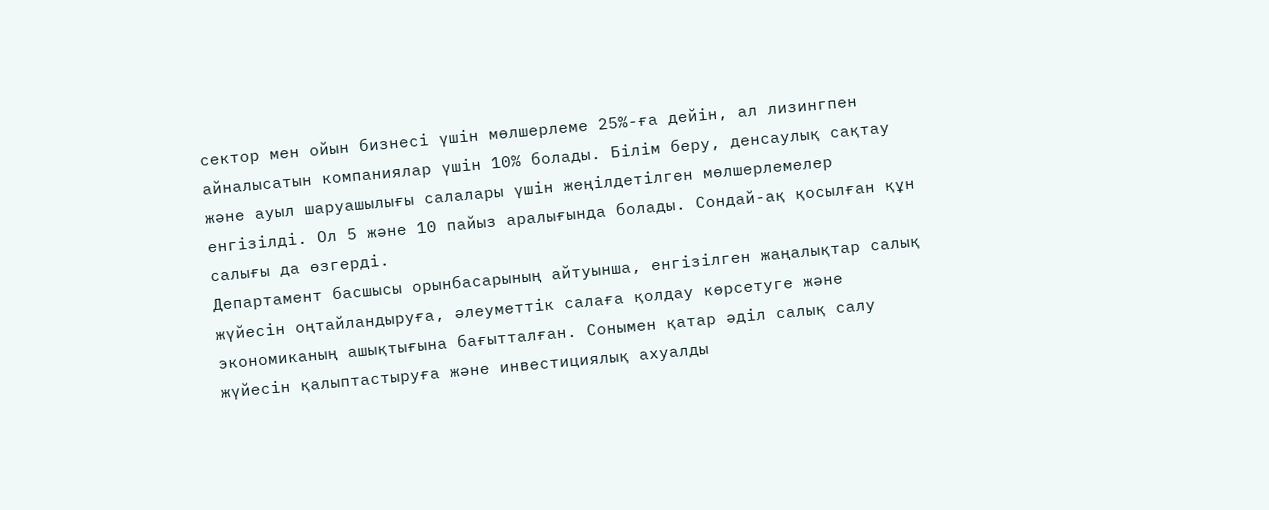сектор мен ойын бизнесі үшін мөлшерлеме 25%-ға дейін, ал лизингпен айналысатын компаниялар үшін 10% болады. Білім беру, денсаулық сақтау және ауыл шаруашылығы салалары үшін жеңілдетілген мөлшерлемелер енгізілді. Ол 5 және 10 пайыз аралығында болады. Сондай-ақ қосылған құн салығы да өзгерді.
Департамент басшысы орынбасарының айтуынша, енгізілген жаңалықтар салық жүйесін оңтайландыруға, әлеуметтік салаға қолдау көрсетуге және экономиканың ашықтығына бағытталған. Сонымен қатар әділ салық салу жүйесін қалыптастыруға және инвестициялық ахуалды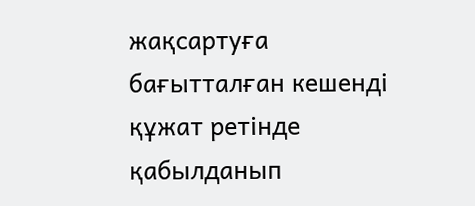жақсартуға бағытталған кешенді құжат ретінде қабылданып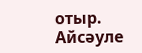отыр.
Айсәуле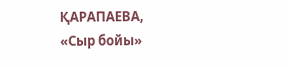ҚАРАПАЕВА,
«Сыр бойы»